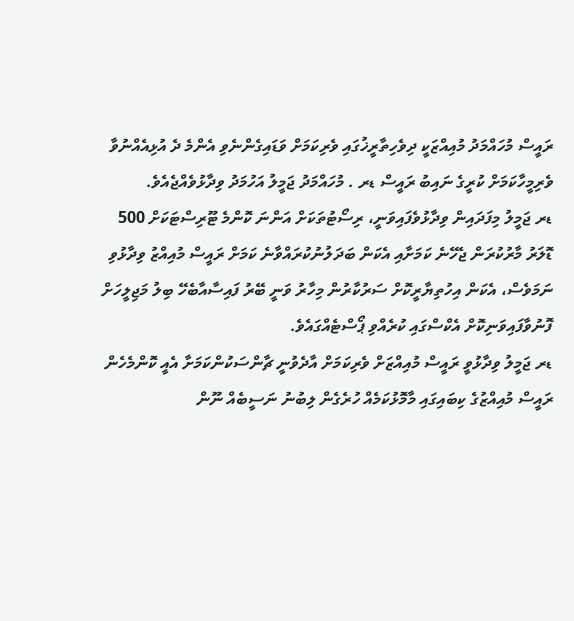ރައީސް މުހައްމަދު މުއިއްޒަކީ ދިވެހިތާރީޚުގައި ވެރިކަމަށް ވަޑައިގެންނެވި އެންމެ ދެ އުޅިއެއްނުވާ ވެރިމީހާކަމަށް ކުރީގެ ނައިބު ރައީސް ޑރ . މުހައްމަދު ޖަމީލު އަހުމަދު ވިދާޅުވެއްޖެއެވެ.
ޑރ ޖަމީލު މިފަދައިން ވިދާޅުވެފައިވަނީ، ރިސޯޓުތަކަށް އަންނަ ކޮންމެ ޓޫރިސްޓަކަށް 500 ޑޮލަރު މާރުކުރަން ޖެހޭނެ ކަމަށާއި އެކަން ބަދަލުނުކުރައްވާނެ ކަމަށް ރައީސް މުއިއްޒު ވިދާޅުވި ނަމަވެސް، އެކަން އިހުތިޔާރީކޮށް ސަރުކާރުން މިހާރު ވަނީ ބޭރު ފައިސާއާބެހޭ ބިލު މަޖިލީހަށް ފޮނުވާފައިވަނިކޮށް އެކްސްގައި ކުރެއްވި ޕޯސްޓެއްގައެވެ.
ޑރ ޖަމީލު ވިދާޅުވީ ރައީސް މުއިއްޒަށް ވެރިކަމަށް އާދެވުނީ ޗާންސަކުންކަމަށާ އެއީ ކޮންމެހެން ރައީސް މުއިއްޒުގެ ކިބައިގައި މާމޮޅުކަމެއް ހުރެގެން ލިބުނު ނަސީބެއް ނޫން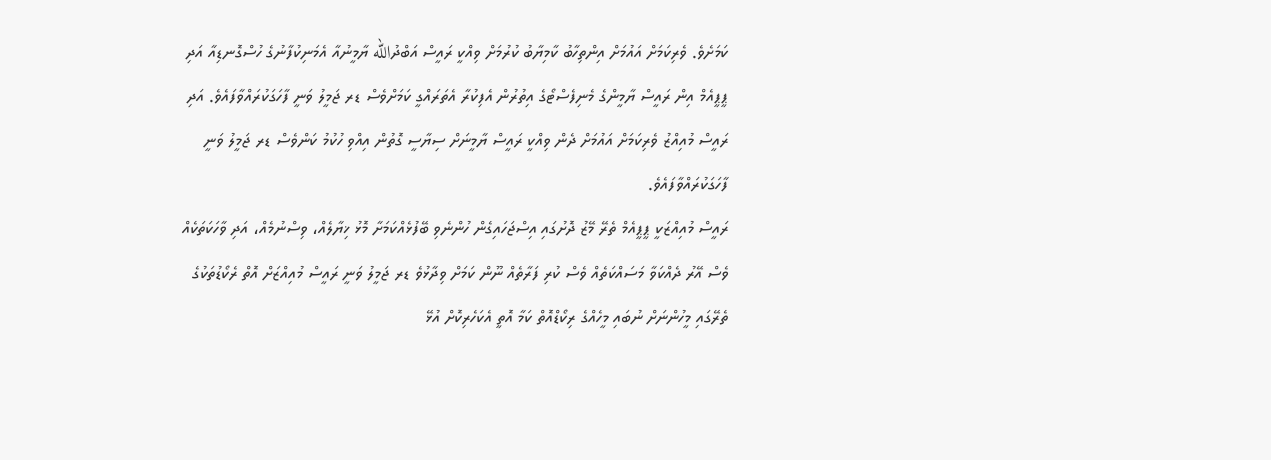ކަމަށެވެ. ވެރިކަމަށް އައުމަށް އިންތިހާބު ކާމިޔާބު ކުރުމަށް ވިއްކީ ރައީސް އަބްދުالله ޔާމީނުއާ އެމަނިކުފާނުގެ ހުސްގޮނޑިއާ އަދި ޕީޕީއެމް އިން ރައީސް ޔާމީންގެ މެނިފެސްޓޯގެ އިތުރުން އެފިކުރާ އެތަރައްގީ ކަމަށްވެސް ޑރ ޖަމީލު ވަނީ ފާހަގަކުރައްވާފައެވެ. އަދި ރައީސް މުއިއްޒު ވެރިކަމަށް އައުމަށް ދެން ވިއްކީ ރައީސް ޔާމީނަށް ސިޔާސީ ގޮތުން އިއްވި ހުކުމު ކަންވެސް ޑރ ޖަމީލު ވަނީ ފާހަގަކުރައްވާފައެވެ.
ރައީސް މުއިއްޒަކީ ޕީޕީއެމް ތެރޭ މޭޒު ދޮށުގައި އިސްޖަހައިގެން ހުންނެވި ބޭފުޅެއްކަމަށާ މޮޅު ޚިޔާލެއް، ވިސްނުމެއް، އަދި ވާހަކަތަކެއް ވެސް އޭރު ދެއްކަވާ މަސައްކަތެއް ވެސް ކުރި ފަރާތެއް ނޫން ކަމަށް ވިދާޅުވެ ޑރ ޖަމީލު ވަނީ ރައީސް މުއިއްޒަށް އޮތް ރެކޯޑުތަކުގެ ތެރޭގައި މީހުންނަށް ނުބައި މީހެއްގެ ރިކޯޑްއޮތް ކަމާ އޮތީ އެކަހެރިކޮށް އުޅޭ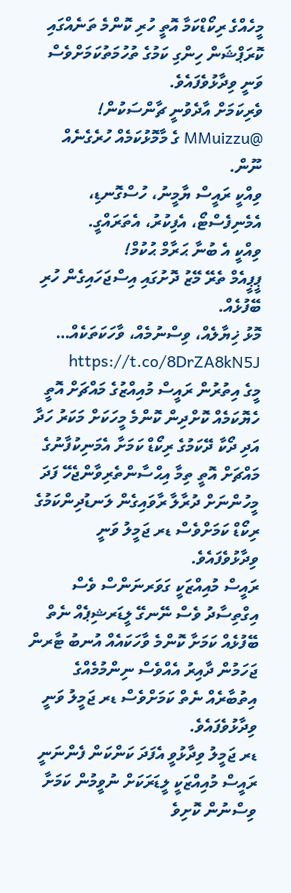މީހެއްގެ ރިކޯޑްކަމާ އޮތީ ހުރި ކޮންމެ ތަނެއްގައި ކޮރަޕްޝަން ހިންގި ކަމުގެ ތުހުމަތުކަމަށްވެސް ވަނީ ވިދާޅުވެފައެވެ.
ވެރިކަމަށް އާދެވުނީ ޗާންސަކުން! @MMuizzu ގެ މާމޮޅުކަމެއް ހުރެގެނެއް ނޫން.
ވިއްކީ ރައީސް ޔާމީނު، ހުސްގޮނޑި، އެމެނިފެސްޓޯ، އެފިކުރު، އެތަރައްގީ.
ވިއްކީ އެ ބުނާ ޙަރާމް ޙުކުމް!
ޕީޕީއެމް ތެރޭ މޭޒު ދޮށުގައި އިސްޖަހައިގެން ހުރި ބޭފުޅެއް.
މޮޅު ޚިޔާލެއް، ވިސްނުމެއް، ވާހަކަތަކެއް… https://t.co/8DrZA8kN5J
މީގެ އިތުރުން ރައީސް މުއިއްޒުގެ މައްޗަށް އޮތީ ހެޔޮކަމެއް ކޮށްދިން ކޮންމެ މީހަކަށް މަކަރު ހަދާ އަދި ދޯކާ ދޭކަމުގެ ރިކޯޑް ކަމަށާ އެމަނިކުފާނުގެ މައްޗަށް އޮތީ ތިމާ އިޙްސާންތެރިވާންޖެހޭ ފަދަ މީހުންނަށް ދުރާލާ ރާވައިގެން ލަނޑުދިންކަމުގެ ރިކޯޑް ކަމަށްވެސް ޑރ ޖަމީލު ވަނީ ވިދާޅުވެފައެވެ.
ރައީސް މުއިއްޒަކީ ގަވަރނަންސް ވެސް އިގްތިސާދު ވެސް ނޭނގޭ ލީޑަރޝިޕެއް ނެތް ބޭފުޅެއް ކަމަށާ ކޮންމެ ވާހަކައެއް އުނބު ޓާރން ޖަހަމުން ދާއިރު އެއްވެސް ނިންމުމެއްގެ އިތުބާރެއް ނެތް ކަމަށްވެސް ޑރ ޖަމީލު ވަނީ ވިދާޅުވެފައެވެ.
ޑރ ޖަމީލު ވިދާޅުވީ އެފަދަ ކަންކަން ފެންނަނީ ރައީސް މުއިއްޒަކީ ލީޑަރަކަށް ނުވީމުން ކަމަށާ ވިސްނުން ކޮށިވެ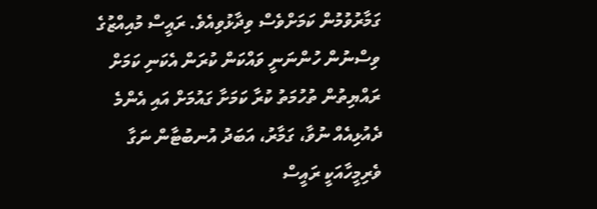ގަމާރުވުމުން ކަމަށްވެސް ވިދާޅުވިއެވެ. ރައީސް މުއިއްޒުގެ ވިސްނުން ހުންނަނީ ވައްކަން ކުރަން އެކަނި ކަމަށް ރައްޔިތުން ތުހުމަތު ކުރާ ކަމަށާ ގައުމަށް އައި އެންމެ ދެއުޅިއެއް ނުވާ، ގަމާރު، އަބަދު އުނބުޓާން ނަގާ ވެރިމީހާއަކީ ރައީސް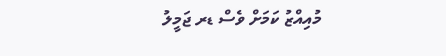މުއިއްޒު ކަމަށް ވެސް ޑރ ޖަމީލު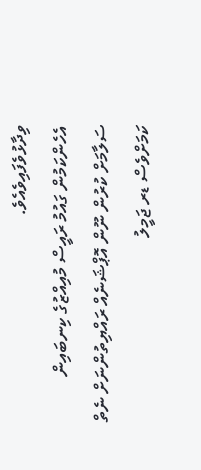ވިދާޅުވެފައިވެއެވެ.
އެހެންކަމުން ގައުމު ރައީސް މުއިއްޒުގެ ކިނބައިން ސަލާމަށް ކުރުން ނޫން އޮޕްޝަނެއް ރައްޔިތުންނަށް ނެތް ކަމަށްވެސް ޑރ ޖަމީލު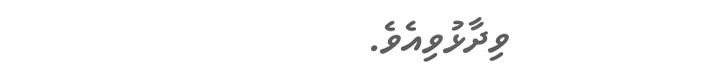ވިދާޅުވިއެވެ.